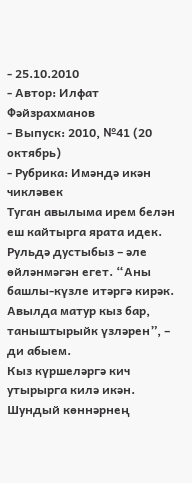- 25.10.2010
- Автор: Илфат Фәйзрахманов
- Выпуск: 2010, №41 (20 октябрь)
- Рубрика: Имәндә икән чикләвек
Туган авылыма ирем белән еш кайтырга ярата идек. Рульдә дустыбыз – әле өйләнмәгән егет. “Аны башлы-күзле итәргә кирәк. Авылда матур кыз бар, таныштырыйк үзләрен”, – ди абыем.
Кыз күршеләргә кич утырырга килә икән. Шундый көннәрнең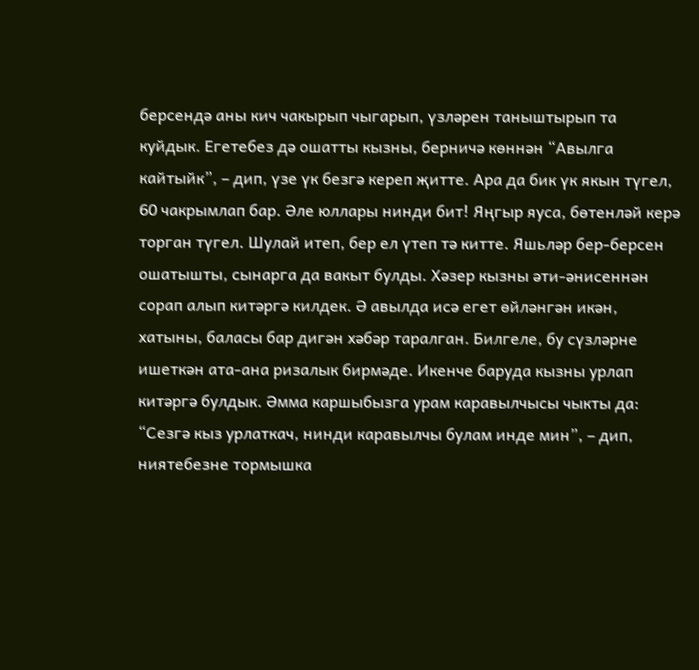берсендә аны кич чакырып чыгарып, үзләрен таныштырып та куйдык. Егетебез дә ошатты кызны, берничә көннән “Авылга кайтыйк”, – дип, үзе үк безгә кереп җитте. Ара да бик үк якын түгел, 60 чакрымлап бар. Әле юллары нинди бит! Яңгыр яуса, бөтенләй керә торган түгел. Шулай итеп, бер ел үтеп тә китте. Яшьләр бер-берсен ошатышты, сынарга да вакыт булды. Хәзер кызны әти-әнисеннән сорап алып китәргә килдек. Ә авылда исә егет өйләнгән икән, хатыны, баласы бар дигән хәбәр таралган. Билгеле, бу сүзләрне ишеткән ата-ана ризалык бирмәде. Икенче баруда кызны урлап китәргә булдык. Әмма каршыбызга урам каравылчысы чыкты да: “Сезгә кыз урлаткач, нинди каравылчы булам инде мин”, – дип, ниятебезне тормышка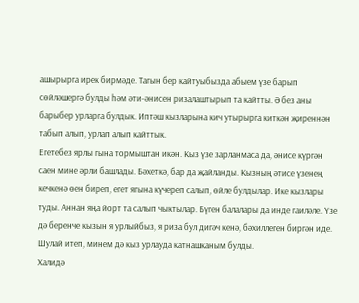ашырырга ирек бирмәде. Тагын бер кайтуыбызда абыем үзе барып сөйләшергә булды һәм әти-әнисен ризалаштырып та кайтты. Ә без аны барыбер урларга булдык. Иптәш кызларына кич утырырга киткән җиреннән табып алып, урлап алып кайттык.
Егетебез ярлы гына тормыштан икән. Кыз үзе зарланмаса да, әнисе күргән саен мине әрли башлады. Бәхеткә, бар да җайланды. Кызның әтисе үзенең кечкенә өен биреп, егет ягына күчереп салып, өйле булдылар. Ике кызлары туды. Аннан яңа йорт та салып чыктылар. Бүген балалары да инде гаиләле. Үзе дә беренче кызын я урлыйбыз, я риза бул дигәч кенә, бәхиллеген биргән иде. Шулай итеп, минем дә кыз урлауда катнашканым булды.
Халидә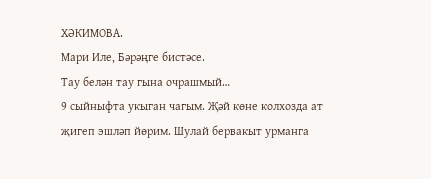ХӘКИМОВА.
Мари Иле, Бәрәңге бистәсе.
Тау белән тау гына очрашмый…
9 сыйныфта укыган чагым. Җәй көне колхозда ат җигеп эшләп йөрим. Шулай бервакыт урманга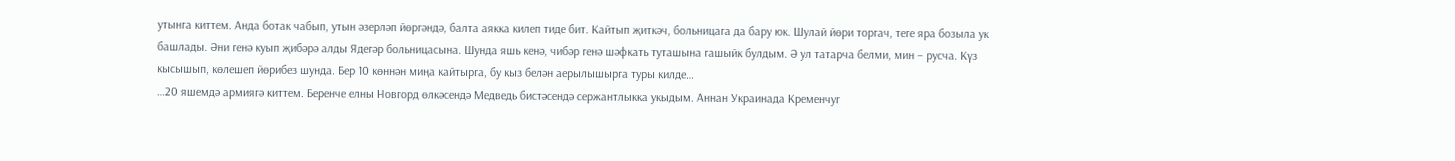утынга киттем. Анда ботак чабып, утын әзерләп йөргәндә, балта аякка килеп тиде бит. Кайтып җиткәч, больницага да бару юк. Шулай йөри торгач, теге яра бозыла ук башлады. Әни генә куып җибәрә алды Ядегәр больницасына. Шунда яшь кенә, чибәр генә шәфкать туташына гашыйк булдым. Ә ул татарча белми, мин – русча. Күз кысышып, көлешеп йөрибез шунда. Бер 10 көннән миңа кайтырга, бу кыз белән аерылышырга туры килде…
…20 яшемдә армиягә киттем. Беренче елны Новгорд өлкәсендә Медведь бистәсендә сержантлыкка укыдым. Аннан Украинада Кременчуг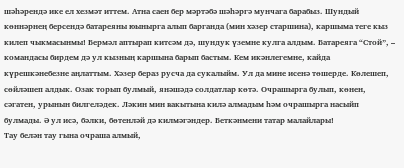шәһәрендә ике ел хезмәт иттем. Атна саен бер мәртәбә шәһәргә мунчага барабыз. Шундый көннәрнең берсендә батареяны юынырга алып барганда (мин хәзер старшина), каршыма теге кыз килеп чыкмасынмы! Бермәл аптырап китсәм дә, шундук үземне кулга алдым. Батареяга “Стой”, – командасы бирдем дә ул кызның каршына барып бастым. Кем икәнлегемне, кайда күрешкәнебезне аңлаттым. Хәзер бераз русча да сукалыйм. Ул да мине исенә төшерде. Көлешеп, сөйләшеп алдык. Озак торып булмый, янәшәдә солдатлар көтә. Очрашырга булып, көнен, сәгатен, урынын билгеләдек. Ләкин мин вакытына килә алмадым һәм очрашырга насыйп булмады. Ә ул исә, бәлки, бөтенләй дә килмәгәндер. Беткәнмени татар малайлары!
Тау белән тау гына очраша алмый,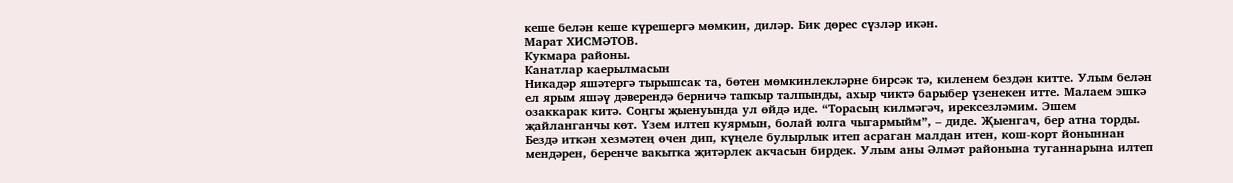кеше белән кеше күрешергә мөмкин, диләр. Бик дөрес сүзләр икән.
Марат ХИСМӘТОВ.
Кукмара районы.
Канатлар каерылмасын
Никадәр яшәтергә тырышсак та, бөтен мөмкинлекләрне бирсәк тә, киленем бездән китте. Улым белән ел ярым яшәү дәверендә берничә тапкыр талпынды, ахыр чиктә барыбер үзенекен итте. Малаем эшкә озаккарак китә. Соңгы җыенуында ул өйдә иде. “Торасың килмәгәч, ирексезләмим. Эшем җайланганчы көт. Үзем илтеп куярмын, болай юлга чыгармыйм”, – диде. Җыенгач, бер атна торды. Бездә иткән хезмәтең өчен дип, күңеле булырлык итеп асраган малдан итен, кош-корт йоныннан мендәрен, беренче вакытка җитәрлек акчасын бирдек. Улым аны Әлмәт районына туганнарына илтеп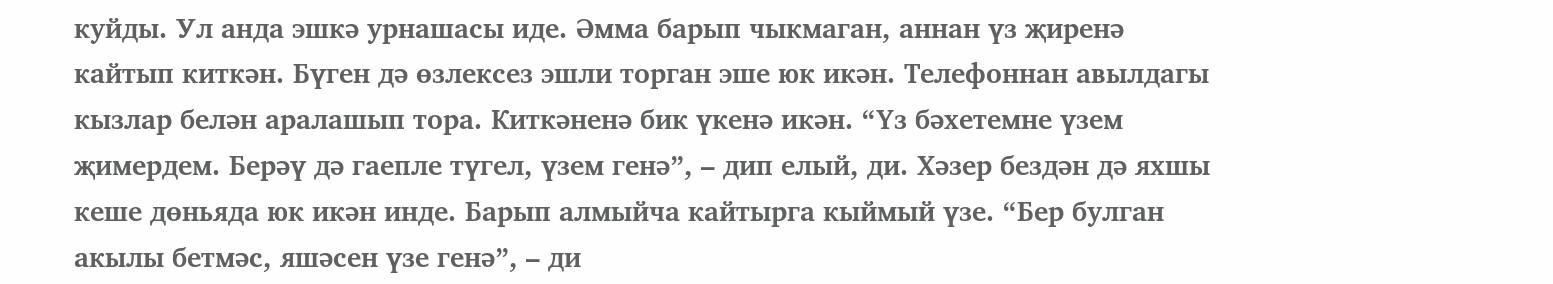куйды. Ул анда эшкә урнашасы иде. Әмма барып чыкмаган, аннан үз җиренә кайтып киткән. Бүген дә өзлексез эшли торган эше юк икән. Телефоннан авылдагы кызлар белән аралашып тора. Киткәненә бик үкенә икән. “Үз бәхетемне үзем җимердем. Берәү дә гаепле түгел, үзем генә”, – дип елый, ди. Хәзер бездән дә яхшы кеше дөньяда юк икән инде. Барып алмыйча кайтырга кыймый үзе. “Бер булган акылы бетмәс, яшәсен үзе генә”, – ди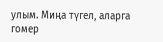улым. Миңа түгел, аларга гомер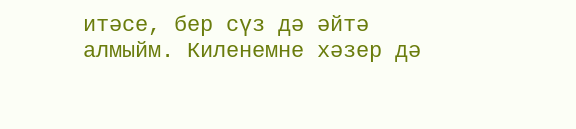итәсе, бер сүз дә әйтә алмыйм. Киленемне хәзер дә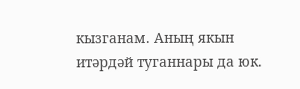кызганам. Аның якын итәрдәй туганнары да юк.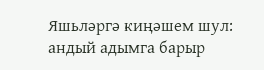Яшьләргә киңәшем шул: андый адымга барыр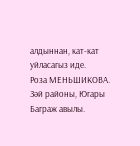алдыннан, кат-кат уйласагыз иде.
Роза МЕНЬШИКОВА.
Зәй районы, Югары Баграж авылы.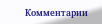Комментарии